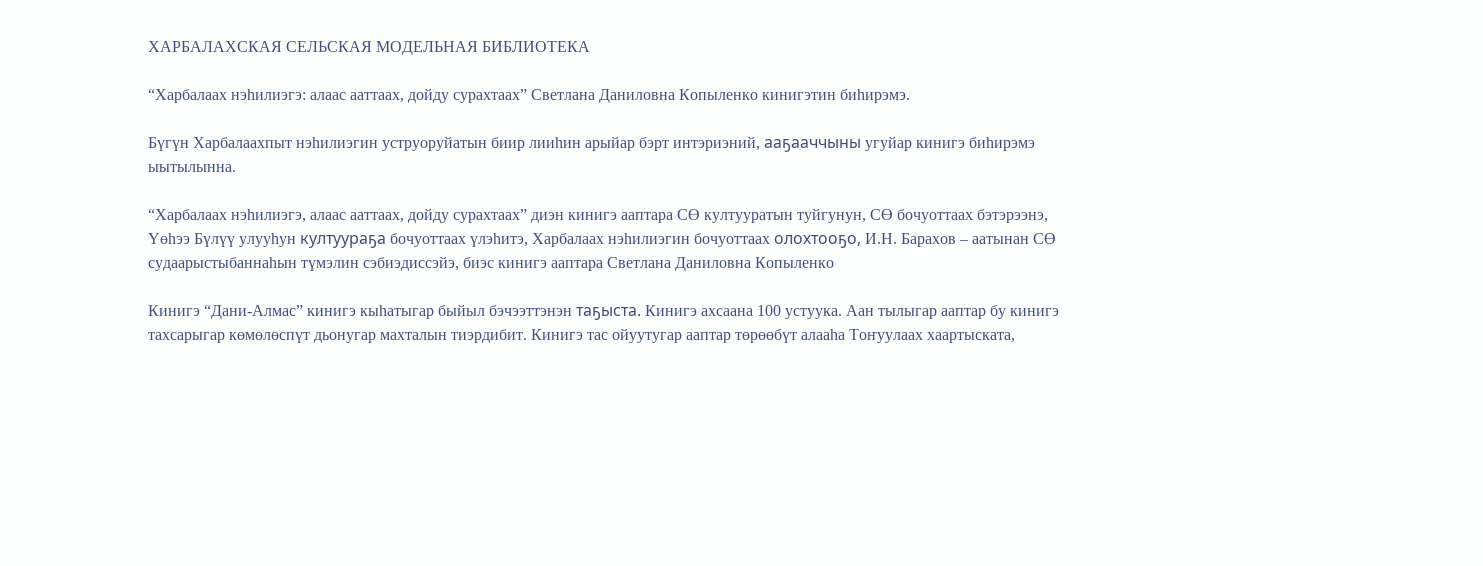ХАРБАЛАХСКАЯ СЕЛЬСКАЯ МОДЕЛЬНАЯ БИБЛИОТЕКА

“Харбалаах нэһилиэгэ: алаас ааттаах, дойду сурахтаах” Светлана Даниловна Копыленко кинигэтин биһирэмэ.

Бүгүн Харбалаахпыт нэһилиэгин уструоруйатын биир лииһин арыйар бэрт интэриэний, ааҕааччыны угуйар кинигэ биһирэмэ ыытылынна.

“Харбалаах нэһилиэгэ, алаас ааттаах, дойду сурахтаах” диэн кинигэ ааптара СӨ култууратын туйгунун, СӨ бочуоттаах бэтэрээнэ, Үөһээ Бүлүү улууһун култуураҕа бочуоттаах үлэһитэ, Харбалаах нэһилиэгин бочуоттаах олохтооҕо, И.Н. Барахов – аатынан СӨ судаарыстыбаннаһын түмэлин сэбиэдиссэйэ, биэс кинигэ ааптара Светлана Даниловна Копыленко

Кинигэ “Дани-Алмас” кинигэ кыһатыгар быйыл бэчээттэнэн таҕыста. Кинигэ ахсаана 100 устуука. Аан тылыгар ааптар бу кинигэ тахсарыгар көмөлөспүт дьонугар махталын тиэрдибит. Кинигэ тас ойуутугар ааптар төрөөбүт алааһа Тоҥуулаах хаартыската,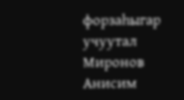форзаһыгар учуутал Миронов Анисим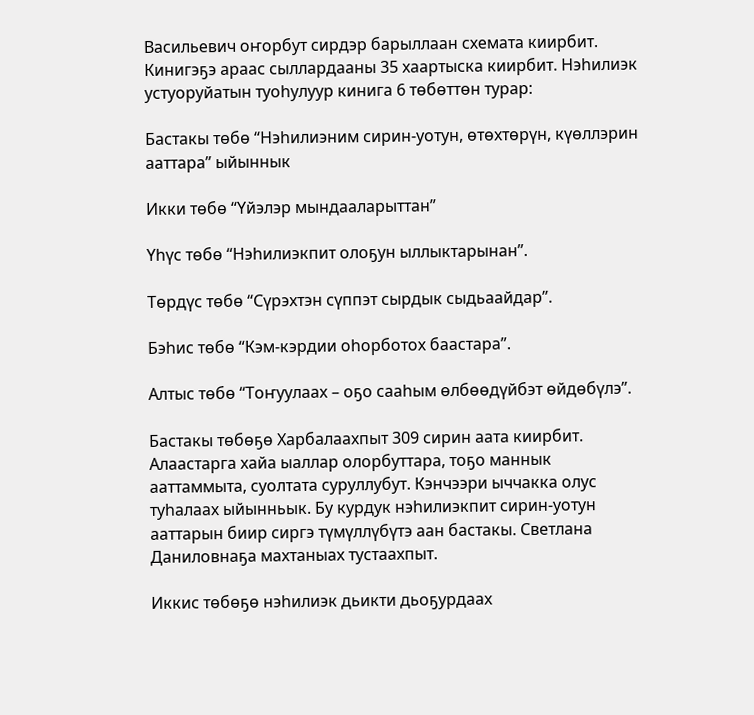Васильевич оҥорбут сирдэр барыллаан схемата киирбит. Кинигэҕэ араас сыллардааны 35 хаартыска киирбит. Нэһилиэк устуоруйатын туоһулуур кинига 6 төбөттөн турар:

Бастакы төбө “Нэһилиэним сирин-уотун, өтөхтөрүн, күөллэрин ааттара” ыйыннык

Икки төбө “Үйэлэр мындааларыттан”

Үһүс төбө “Нэһилиэкпит олоҕун ыллыктарынан”.

Төрдүс төбө “Сүрэхтэн сүппэт сырдык сыдьаайдар”.

Бэһис төбө “Кэм-кэрдии оһорботох баастара”.

Алтыс төбө “Тоҥуулаах – оҕо сааһым өлбөөдүйбэт өйдөбүлэ”.

Бастакы төбөҕө Харбалаахпыт 309 сирин аата киирбит. Алаастарга хайа ыаллар олорбуттара, тоҕо маннык ааттаммыта, суолтата суруллубут. Кэнчээри ыччакка олус туһалаах ыйынньык. Бу курдук нэһилиэкпит сирин-уотун ааттарын биир сиргэ түмүллүбүтэ аан бастакы. Светлана Даниловнаҕа махтаныах тустаахпыт.

Иккис төбөҕө нэһилиэк дьикти дьоҕурдаах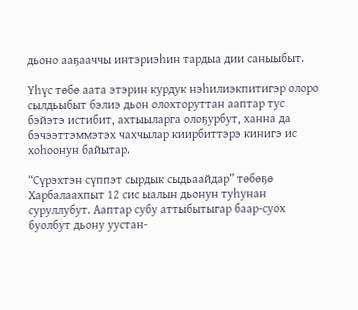дьоно ааҕааччы интэриэһин тардыа дии саныыбыт.

Үһүс төбө аата этэрин курдук нэһилиэкпитигэр олоро сылдьыбыт бэлиэ дьон олохторуттан ааптар тус бэйэтэ истибит, ахтыыларга олоҕурбут, ханна да бэчээттэммэтэх чахчылар киирбиттэрэ кинигэ ис хоһоонун байытар.

“Сүрэхтэн сүппэт сырдык сыдьаайдар” төбөҕө Харбалаахпыт 12 сис ыалын дьонун туһунан суруллубут. Ааптар субу аттыбытыгар баар-суох буолбут дьону уустан-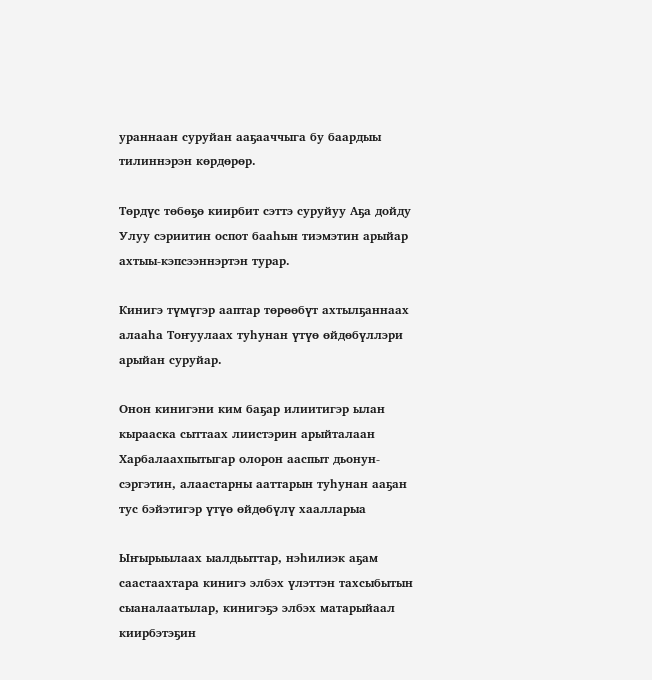ураннаан суруйан ааҕааччыга бу баардыы тилиннэрэн көрдөрөр.

Төрдүс төбөҕө киирбит сэттэ суруйуу Аҕа дойду Улуу сэриитин оспот бааһын тиэмэтин арыйар ахтыы-кэпсээннэртэн турар.

Кинигэ түмүгэр ааптар төрөөбүт ахтылҕаннаах алааһа Тоҥуулаах туһунан үтүө өйдөбүллэри арыйан суруйар.

Онон кинигэни ким баҕар илиитигэр ылан кырааска сыттаах лиистэрин арыйталаан Харбалаахпытыгар олорон ааспыт дьонун-сэргэтин, алаастарны ааттарын туһунан ааҕан тус бэйэтигэр үтүө өйдөбүлү хаалларыа

Ыҥырыылаах ыалдьыттар, нэһилиэк аҕам саастаахтара кинигэ элбэх үлэттэн тахсыбытын сыаналаатылар, кинигэҕэ элбэх матарыйаал киирбэтэҕин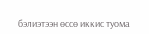бэлиэтээн өссө иккис туома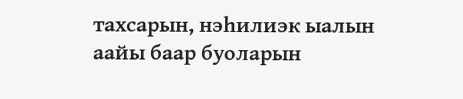тахсарын, нэһилиэк ыалын аайы баар буоларын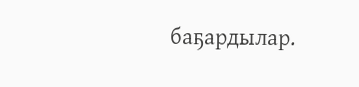баҕардылар.